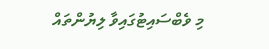މި ވެބްސައިޓުގައިވާ ލިޔުންތައް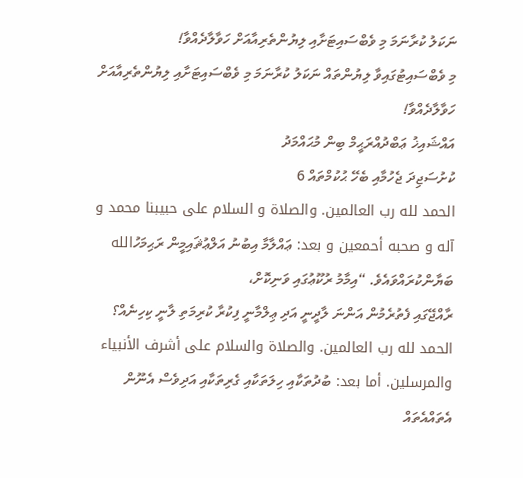ނަކަލު ކުރާނަމަ މި ވެބްސައިޓަށާއި ލިޔުންތެރިއާއަށް ހަވާލާދެއްވާ!
މި ވެބްސައިޓުގައިވާ ލިޔުންތައް ނަކަލު ކުރާނަމަ މި ވެބްސައިޓަށާއި ލިޔުންތެރިއާއަށް ހަވާލާދެއްވާ!
އައްޝައިޚު ޢަބްދުއްރަޙީމް ބިން މުޙައްމަދު
ކުށުސަޖިދަ ޖެހުމާއި ބެހޭ ޙުކުމްތައް 6
الحمد لله رب العالمين. والصلاة و السلام على حبيبنا محمد و آله و صحبه أحمعين و بعد: ޢައްލާމާ އިބުނު އަލްޢުޘައިމީން ރަޙިމަހުالله ބަޔާންކުރައްވައެވެ. “އިމާމު ރުކޫޢުގައި ވަނިކޮށް،
ރާއްޖޭގައި ފެތުރެމުން އަންނަ ލާދީނީ އަދި ޢިލްމާނީ ފިކުރާ ކުރިމަތި ލާނީ ކިހިނެއް؟
الحمد لله رب العالمين. والصلاة والسلام على أشرف الأنبياء والمرسلين. أما بعد: ބުދުތަކާއި ހިލަތަކާއި ގެރިތަކާއި އަދިވެސް އެނޫން އެތައްއެތައް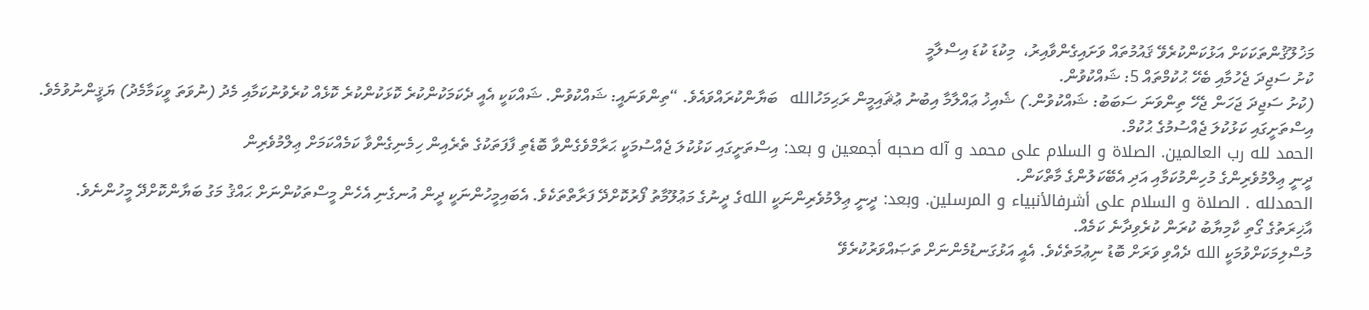މަޚުލޫޤުންތަކަކަށް އަޅުކަންކުރެވޭ ޤައުމުތައް ވަށައިގެންވާއިރު،  މިކުޑަ ކުޑަ އިސްލާމީ
ކުށު ސަޖިދަ ޖެހުމާއި ބެހޭ ޙުކުމްތައް 5: ޝައްކުވުން.
(ކުށު ސަޖިދަ ޖަހަން ޖެހޭ ތިންވަނަ ސަބަބު: ޝައްކުވުން.) ޝެއިޚު ޢައްލާމާ އިބުނު ޢުޘައިމީން ރަޙިމަހުالله  ބަޔާންކުރައްވައެވެ. “ތިންވަނައީ: ޝައްކުވުން. ޝައްކަކީ އެއީ ދެކަމަކުންކުރެ ކޮޅަކުންކުރެ ކޮޅެއް ކުރެވުނުކަމާއި މެދު (ނުވަތަ ވީކަމާމެދު) ޔަޤީންނުވުމެވެ.
އިސްތަށީގައި ކަޅުކުލަ ޖެއްސުމުގެ ޙުކުމް.
الحمد لله رب العالمين. الصلاة و السلام على محمد و آله صحبه أجمعين و بعد: އިސްތަށީގައި ކަޅުކުލަ ޖެއްސުމަކީ ޙަރާމްވެގެންވާ ބޮޑެތި ފާފަތަކުގެ ތެރެއިން ހިމެނިގެންވާ ކަމެއްކަމަށް ޢިލްމުވެރިން
ދީނީ ޢިލްމުވެރިންގެ މުހިންމުކަމާއި އަދި އެބޭކަލުންގެ މާތްކަން.
الحمدلله . الصلاة و السلام على أشرفالأنبياء و المرسلين. وبعد: ދީނީ ޢިލްމުވެރިންނަކީ اللهގެ ދީނުގެ މަޢުލޫމާތު ފޯރުކޮށްދޭ ފަރާތްތަކެވެ. އެބައިމީހުންނަކީ ދީން އުނގެނި އެހެން މީސްތަކުންނަށް ޙައްޤު މަގު ބަޔާންކޮށްދޭ މީހުންނެވެ.
އާޚިރަތުގެ ގޯތި ކާމިޔާބު ކުރަން ކުރެވިދާނެ ކަމެއް.
މުސްލިމަކަށްވުމަކީ الله ދެއްވި ވަރަށް ބޮޑު ނިޢުމަތެކެވެ. އެއީ އަޅުގަނޑުމެންނަށް ތަޞައްވަރުކުރެވޭ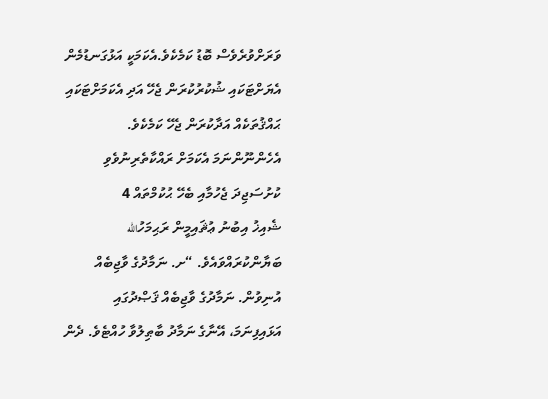ވަރަށްވުރެވެސް ބޮޑު ކަމެކެވެ.އެކަމަކީ އަޅުގަނޑުމެން އެޔަށްޓަކައި ޝުކުރުކުރަން ޖެހޭ އަދި އެކަމަށްޓަކައި ޙައްޤުތަކެއް އަދާކުރަން ޖެހޭ ކަމެކެވެ. އެހެންނޫންނަމަ އެކަމަށް ރައްކާތެރިނުވެވި
ކުށުސަޖިދަ ޖެހުމާއި ބެހޭ ޙުކުމްތައް 4
ޝެއިޚު އިބުނު ޢުޘައިމީން ރަޙިމަހުالله  ބަޔާންކުރައްވައެވެ. “ށ. ނަމާދުގެ ވާޖިބެއް އުނިވުން. ނަމާދުގެ ވާޖިބެއް ޤަޞްދުގައި އަޅައިފިނަމަ، އޭނާގެ ނަމާދު ބާޠިލުވާ ހުއްޓެވެ. ދެން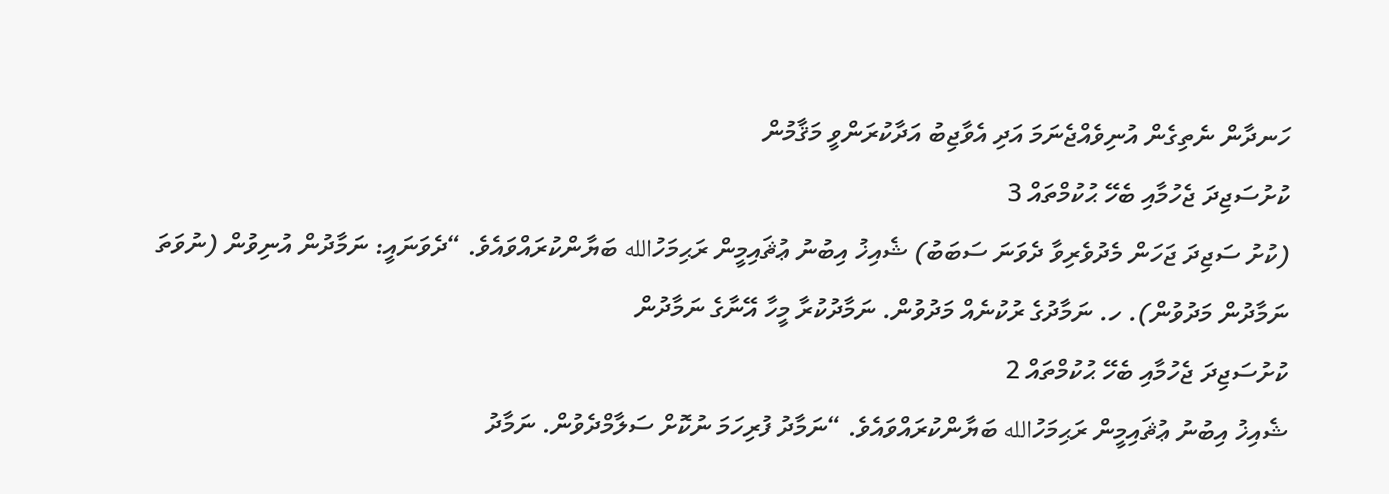ހަނދާން ނެތިގެން އުނިވެއްޖެނަމަ އަދި އެވާޖިބު އަދާކުރަންވީ މަޤާމުން
ކުށުސަޖިދަ ޖެހުމާއި ބެހޭ ޙުކުމްތައް 3
(ކުށު ސަޖިދަ ޖަހަން މެދުވެރިވާ ދެވަނަ ސަބަބު) ޝެއިޚު އިބުނު ޢުޘައިމީން ރަޙިމަހުالله ބަޔާންކުރައްވައެވެ. “ދެވަނައީ: ނަމާދުން އުނިވުން (ނުވަތަ ނަމާދުން މަދުވުން). ހ. ނަމާދުގެ ރުކުނެއް މަދުވުން. ނަމާދުކުރާ މީހާ އޭނާގެ ނަމާދުން
ކުށުސަޖިދަ ޖެހުމާއި ބެހޭ ޙުކުމްތައް 2
ޝެއިޚު އިބުނު ޢުޘައިމީން ރަޙިމަހުالله ބަޔާންކުރައްވައެވެ. “ނަމާދު ފުރިހަމަ ނުކޮށް ސަލާމްދެވުން. ނަމާދު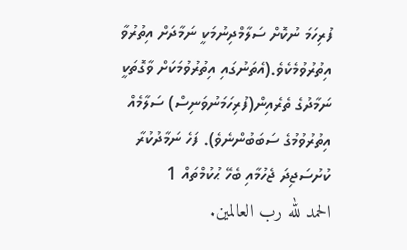ފުރިހަމަ ނުކޮށް ސަލާމްދިނުމަކީ ނަމާދަށް އިތުރުވާ އިތުރުވުމެކެވެ.(އެތަނުގައި އިތުރުވުމަކަށް ވާގޮތަކީ ނަމާދުގެ ތެރެއިން(ފުރިހަމަނުވަނިސް) ސަލާމެއް އިތުރުވުމުގެ ސަބަބުންނެވެ). ފަހެ ނަމާދުކުރާ
ކުށުސަޖިދަ ޖެހުމާއި ބެހޭ ޙުކުމްތައް 1
الحمد لله رب العالمين.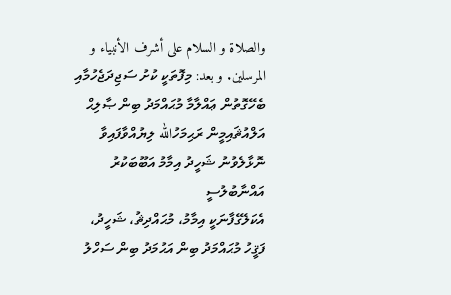والصلاة و السلام على أشرف الأنبياء و المرسلين. و بعد: މިފޮތަކީ ކުށު ސަޖިދަޖެހުމާއި ބެހޭގޮތުން ޢައްލާމާ މުޙައްމަދު ބިން ޞާލިޙް އަލްއުޘައިމީން ރަޙިމަހުالله ލިޔުއްވާފައިވާ
ނޮޅާލެވުނު ޝަހީދު އިމާމު އަބޫބަކުރު އައްނާބުލުސީ
އެކަލޭގެފާނަކީ އިމާމު، މުޙައްދިޘު، ޝަހީދު، ފަޤީހު މުޙައްމަދު ބިން އަޙުމަދު ބިން ސަހްލު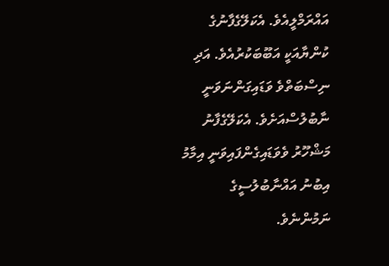އައްރަމްލީއެވެ. އެކަލޭގެފާނުގެ ކުންޔާއަކީ އަބޫބަކުރުއެވެ. އަދި ނިސްބަތްވެ ވަޑައިގަންނަވަނީ ނާބުލުސްއަށެވެ. އެކަލޭގެފާނު މަޝްހޫރު ވެވަޑައިގެންފައިވަނީ އިމާމު އިބުނު އައްނާބުލުސީގެ ނަމުންނެވެ.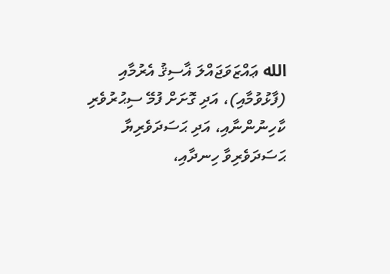الله ޢައްޒަވަޖައްލަ ޣާސިޤު އެރުމާއި (ފާޅުވުމާއި)، އަދި ގޮށަށް ފުމޭ ސިޙުރުވެރި ކާހިނުންނާއި، އަދި ޙަސަދަވެރިޔާ ޙަސަދަވެރިވާ ހިނދާއި،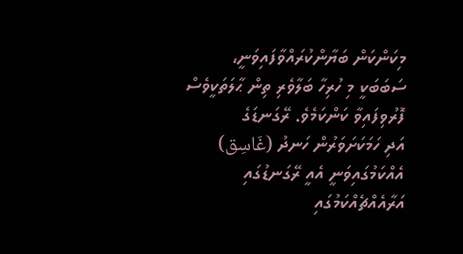މިކަންކަން ބަޔާންކުރައްވާފައިވަނީ، ސަބަބަކީ މި ހުރިހާ ބަލާވެރި ތިން ޙާލަތަކީވެސް  ފޮރުވިފައިވާ ކަންކަމެވެ. ރޭގަނޑަގެ
އަދި ހަމަކަށަވަރުން ހަނދު (غَاسِق) އެއްކަމުގައިވަނީ އެއީ ރޭގަނޑުގައި އަރާއެއްޗެއްކަމުގައި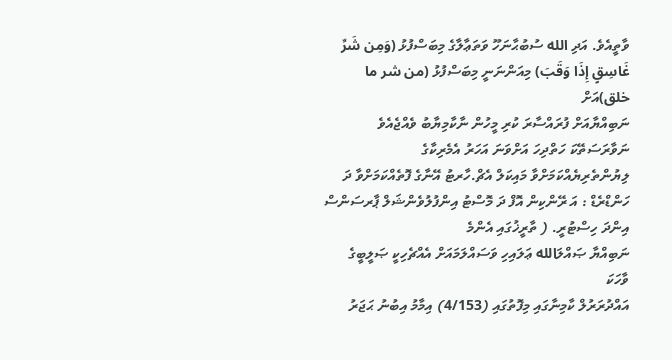ވާތީއެވެ. އަދި الله ސުބުޙާނަހޫ ވަތަޢާލާގެ މިބަސްފުޅު (وَمِن شَرِّ غَاسِقٍ إِذَا وَقَبَ) މިއަންނަނީ މިބަސްފުޅު (من شر ما خلق)އަށް
ނަބިއްޔާއަށް ފުރައްސާރަ ކުރި މީހުން ނާކާމިޔާބު ވެއްޖެއެވެ
ނަވާރަސަތޭކަ ހަތްދިހަ އަށްވަނަ އަހަރު އެމެރިކާގެ ލިޔުންތެރިޔެއްކަމަށްވާ މައިކަލް އެޗް.ހާރޓު އޭނާގެ ފޮތެއްކަމަށްވާ ދަ ހަންޑްރެޑް : އަ ރޭންކިން އޮފް ދަ މޮސްޓު އިންފުލުވެންޝަލް ޕާރސަންސް އިންދަ ހިސްޓުރީ. ( ތާރީޚުގައި އެންމެ
ނަބިއްޔާ ޞައްލަالله ޢަލައިހި ވަސައްލަމައަށް އެއްޗެހިކީ ޞަލީބީގެ ވާހަކަ
އައްދުރަރުލް ކާމިނާގައި މިފޮތުގައި (4/153) އިމާމު އިބުނު ޙަޖަރު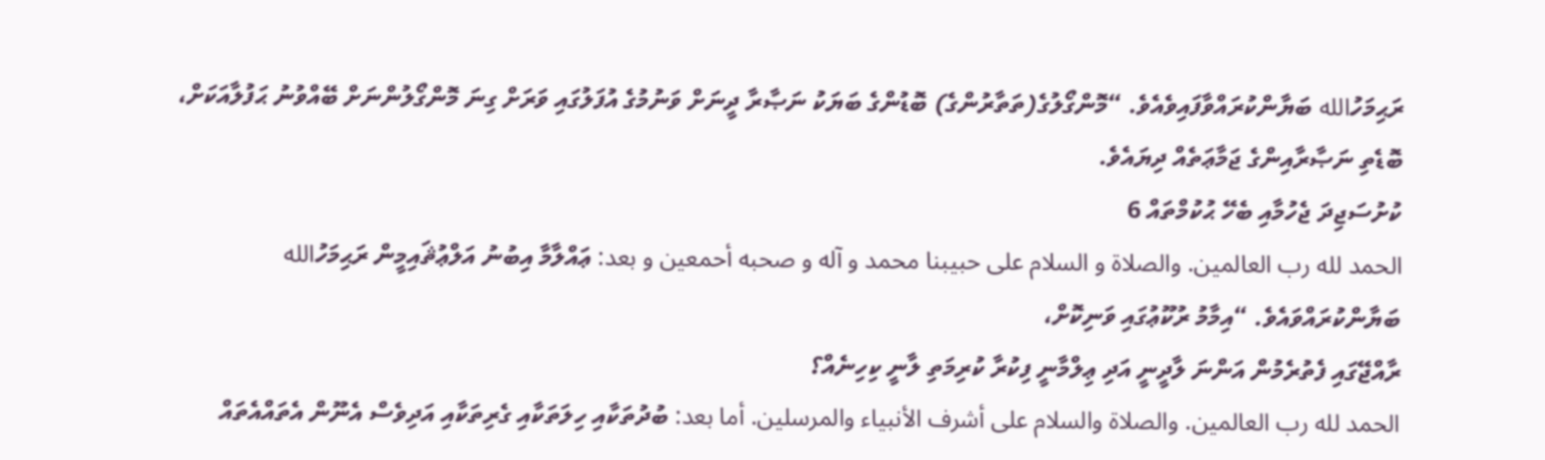ރަޙިމަހުالله ބަޔާންކުރައްވާފައިވެއެވެ. “މޮންގޯލުގެ(ތަތާރުންގެ) ބޮޑުންގެ ބަޔަކު ނަޞާރާ ދީނަށް ވަނުމުގެ އުފަލުގައި ވަރަށް ގިނަ މޮންގޯލުންނަށް ބޭއްވުނު ޙަފުލާއަކަށް، ބޮޑެތި ނަޞާރާއިންގެ ޖަމާޢަތެއް ދިޔައެވެ.
ކުށުސަޖިދަ ޖެހުމާއި ބެހޭ ޙުކުމްތައް 6
الحمد لله رب العالمين. والصلاة و السلام على حبيبنا محمد و آله و صحبه أحمعين و بعد: ޢައްލާމާ އިބުނު އަލްޢުޘައިމީން ރަޙިމަހުالله ބަޔާންކުރައްވައެވެ. “އިމާމު ރުކޫޢުގައި ވަނިކޮށް،
ރާއްޖޭގައި ފެތުރެމުން އަންނަ ލާދީނީ އަދި ޢިލްމާނީ ފިކުރާ ކުރިމަތި ލާނީ ކިހިނެއް؟
الحمد لله رب العالمين. والصلاة والسلام على أشرف الأنبياء والمرسلين. أما بعد: ބުދުތަކާއި ހިލަތަކާއި ގެރިތަކާއި އަދިވެސް އެނޫން އެތައްއެތައް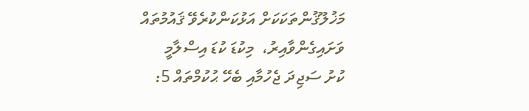މަޚުލޫޤުންތަކަކަށް އަޅުކަންކުރެވޭ ޤައުމުތައް ވަށައިގެންވާއިރު،  މިކުޑަ ކުޑަ އިސްލާމީ
ކުށު ސަޖިދަ ޖެހުމާއި ބެހޭ ޙުކުމްތައް 5: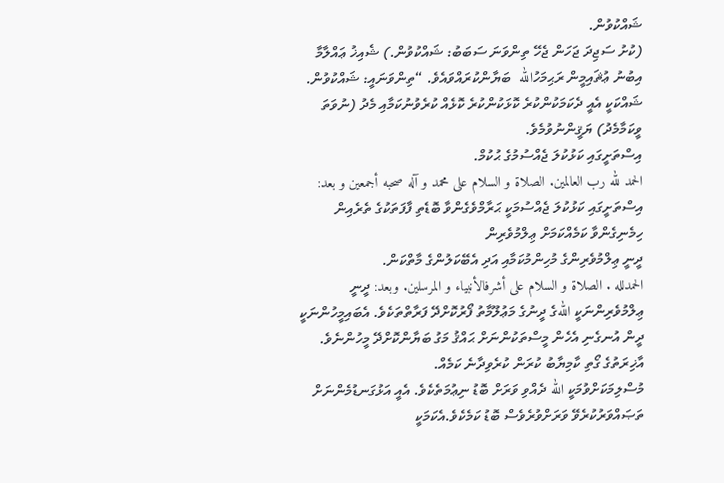ޝައްކުވުން.
(ކުށު ސަޖިދަ ޖަހަން ޖެހޭ ތިންވަނަ ސަބަބު: ޝައްކުވުން.) ޝެއިޚު ޢައްލާމާ އިބުނު ޢުޘައިމީން ރަޙިމަހުالله  ބަޔާންކުރައްވައެވެ. “ތިންވަނައީ: ޝައްކުވުން. ޝައްކަކީ އެއީ ދެކަމަކުންކުރެ ކޮޅަކުންކުރެ ކޮޅެއް ކުރެވުނުކަމާއި މެދު (ނުވަތަ ވީކަމާމެދު) ޔަޤީންނުވުމެވެ.
އިސްތަށީގައި ކަޅުކުލަ ޖެއްސުމުގެ ޙުކުމް.
الحمد لله رب العالمين. الصلاة و السلام على محمد و آله صحبه أجمعين و بعد: އިސްތަށީގައި ކަޅުކުލަ ޖެއްސުމަކީ ޙަރާމްވެގެންވާ ބޮޑެތި ފާފަތަކުގެ ތެރެއިން ހިމެނިގެންވާ ކަމެއްކަމަށް ޢިލްމުވެރިން
ދީނީ ޢިލްމުވެރިންގެ މުހިންމުކަމާއި އަދި އެބޭކަލުންގެ މާތްކަން.
الحمدلله . الصلاة و السلام على أشرفالأنبياء و المرسلين. وبعد: ދީނީ ޢިލްމުވެރިންނަކީ اللهގެ ދީނުގެ މަޢުލޫމާތު ފޯރުކޮށްދޭ ފަރާތްތަކެވެ. އެބައިމީހުންނަކީ ދީން އުނގެނި އެހެން މީސްތަކުންނަށް ޙައްޤު މަގު ބަޔާންކޮށްދޭ މީހުންނެވެ.
އާޚިރަތުގެ ގޯތި ކާމިޔާބު ކުރަން ކުރެވިދާނެ ކަމެއް.
މުސްލިމަކަށްވުމަކީ الله ދެއްވި ވަރަށް ބޮޑު ނިޢުމަތެކެވެ. އެއީ އަޅުގަނޑުމެންނަށް ތަޞައްވަރުކުރެވޭ ވަރަށްވުރެވެސް ބޮޑު ކަމެކެވެ.އެކަމަކީ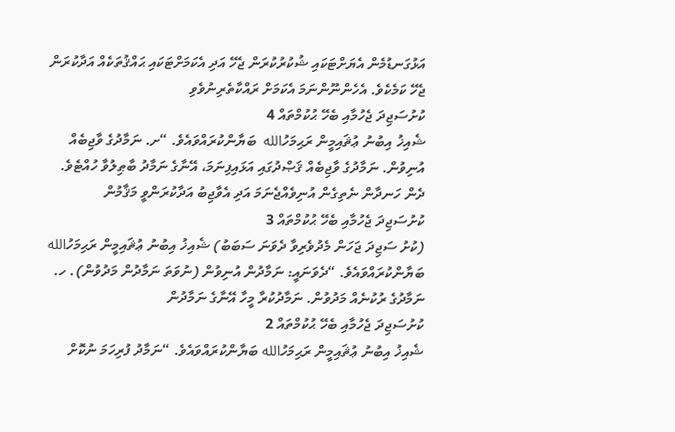އަޅުގަނޑުމެން އެޔަށްޓަކައި ޝުކުރުކުރަން ޖެހޭ އަދި އެކަމަށްޓަކައި ޙައްޤުތަކެއް އަދާކުރަން ޖެހޭ ކަމެކެވެ. އެހެންނޫންނަމަ އެކަމަށް ރައްކާތެރިނުވެވި
ކުށުސަޖިދަ ޖެހުމާއި ބެހޭ ޙުކުމްތައް 4
ޝެއިޚު އިބުނު ޢުޘައިމީން ރަޙިމަހުالله  ބަޔާންކުރައްވައެވެ. “ށ. ނަމާދުގެ ވާޖިބެއް އުނިވުން. ނަމާދުގެ ވާޖިބެއް ޤަޞްދުގައި އަޅައިފިނަމަ، އޭނާގެ ނަމާދު ބާޠިލުވާ ހުއްޓެވެ. ދެން ހަނދާން ނެތިގެން އުނިވެއްޖެނަމަ އަދި އެވާޖިބު އަދާކުރަންވީ މަޤާމުން
ކުށުސަޖިދަ ޖެހުމާއި ބެހޭ ޙުކުމްތައް 3
(ކުށު ސަޖިދަ ޖަހަން މެދުވެރިވާ ދެވަނަ ސަބަބު) ޝެއިޚު އިބުނު ޢުޘައިމީން ރަޙިމަހުالله ބަޔާންކުރައްވައެވެ. “ދެވަނައީ: ނަމާދުން އުނިވުން (ނުވަތަ ނަމާދުން މަދުވުން). ހ. ނަމާދުގެ ރުކުނެއް މަދުވުން. ނަމާދުކުރާ މީހާ އޭނާގެ ނަމާދުން
ކުށުސަޖިދަ ޖެހުމާއި ބެހޭ ޙުކުމްތައް 2
ޝެއިޚު އިބުނު ޢުޘައިމީން ރަޙިމަހުالله ބަޔާންކުރައްވައެވެ. “ނަމާދު ފުރިހަމަ ނުކޮށް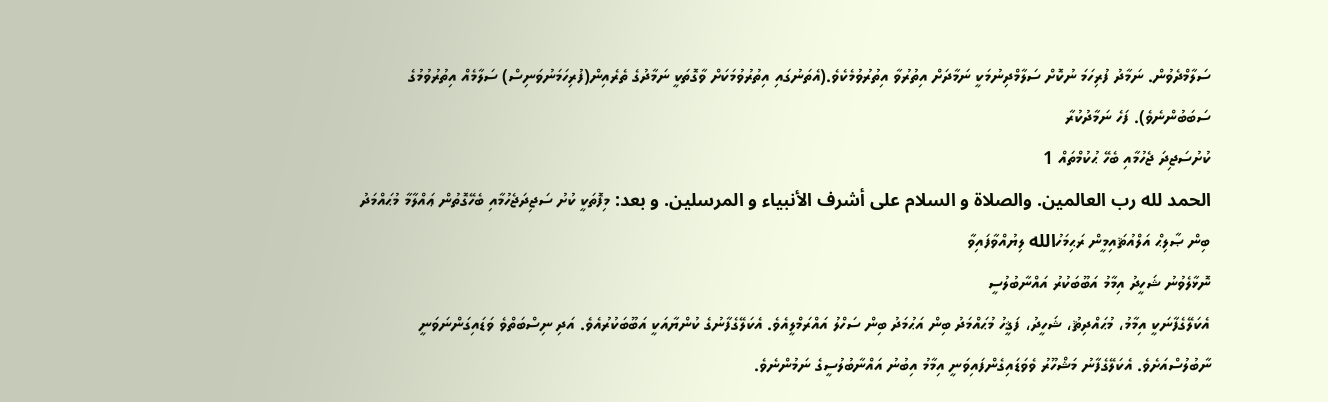ސަލާމްދެވުން. ނަމާދު ފުރިހަމަ ނުކޮށް ސަލާމްދިނުމަކީ ނަމާދަށް އިތުރުވާ އިތުރުވުމެކެވެ.(އެތަނުގައި އިތުރުވުމަކަށް ވާގޮތަކީ ނަމާދުގެ ތެރެއިން(ފުރިހަމަނުވަނިސް) ސަލާމެއް އިތުރުވުމުގެ ސަބަބުންނެވެ). ފަހެ ނަމާދުކުރާ
ކުށުސަޖިދަ ޖެހުމާއި ބެހޭ ޙުކުމްތައް 1
الحمد لله رب العالمين. والصلاة و السلام على أشرف الأنبياء و المرسلين. و بعد: މިފޮތަކީ ކުށު ސަޖިދަޖެހުމާއި ބެހޭގޮތުން ޢައްލާމާ މުޙައްމަދު ބިން ޞާލިޙް އަލްއުޘައިމީން ރަޙިމަހުالله ލިޔުއްވާފައިވާ
ނޮޅާލެވުނު ޝަހީދު އިމާމު އަބޫބަކުރު އައްނާބުލުސީ
އެކަލޭގެފާނަކީ އިމާމު، މުޙައްދިޘު، ޝަހީދު، ފަޤީހު މުޙައްމަދު ބިން އަޙުމަދު ބިން ސަހްލު އައްރަމްލީއެވެ. އެކަލޭގެފާނުގެ ކުންޔާއަކީ އަބޫބަކުރުއެވެ. އަދި ނިސްބަތްވެ ވަޑައިގަންނަވަނީ ނާބުލުސްއަށެވެ. އެކަލޭގެފާނު މަޝްހޫރު ވެވަޑައިގެންފައިވަނީ އިމާމު އިބުނު އައްނާބުލުސީގެ ނަމުންނެވެ.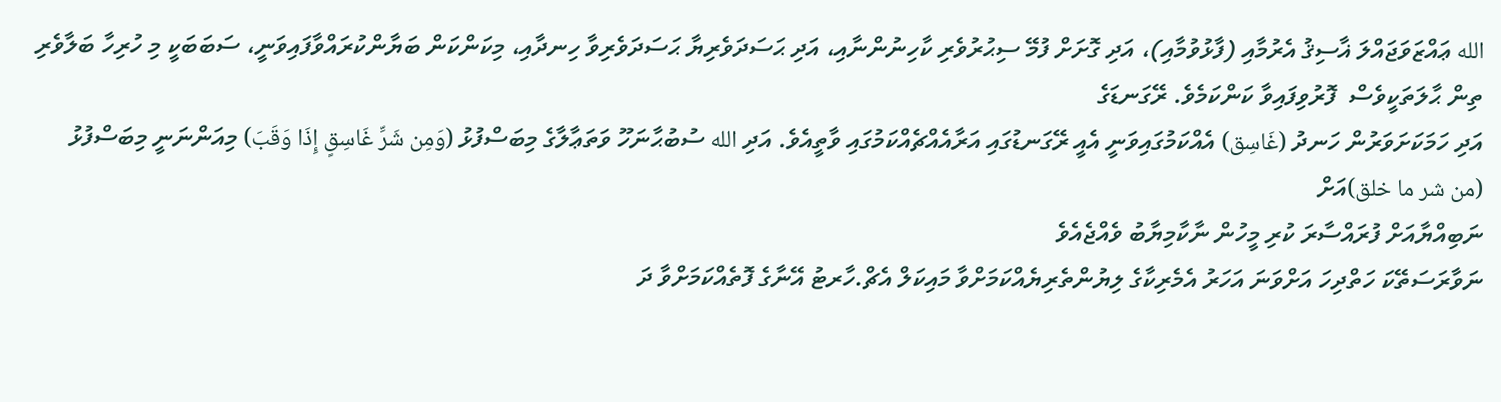الله ޢައްޒަވަޖައްލަ ޣާސިޤު އެރުމާއި (ފާޅުވުމާއި)، އަދި ގޮށަށް ފުމޭ ސިޙުރުވެރި ކާހިނުންނާއި، އަދި ޙަސަދަވެރިޔާ ޙަސަދަވެރިވާ ހިނދާއި، މިކަންކަން ބަޔާންކުރައްވާފައިވަނީ، ސަބަބަކީ މި ހުރިހާ ބަލާވެރި ތިން ޙާލަތަކީވެސް  ފޮރުވިފައިވާ ކަންކަމެވެ. ރޭގަނޑަގެ
އަދި ހަމަކަށަވަރުން ހަނދު (غَاسِق) އެއްކަމުގައިވަނީ އެއީ ރޭގަނޑުގައި އަރާއެއްޗެއްކަމުގައި ވާތީއެވެ. އަދި الله ސުބުޙާނަހޫ ވަތަޢާލާގެ މިބަސްފުޅު (وَمِن شَرِّ غَاسِقٍ إِذَا وَقَبَ) މިއަންނަނީ މިބަސްފުޅު (من شر ما خلق)އަށް
ނަބިއްޔާއަށް ފުރައްސާރަ ކުރި މީހުން ނާކާމިޔާބު ވެއްޖެއެވެ
ނަވާރަސަތޭކަ ހަތްދިހަ އަށްވަނަ އަހަރު އެމެރިކާގެ ލިޔުންތެރިޔެއްކަމަށްވާ މައިކަލް އެޗް.ހާރޓު އޭނާގެ ފޮތެއްކަމަށްވާ ދަ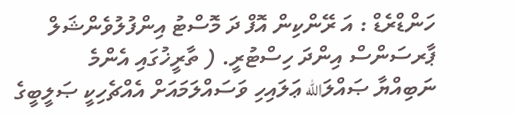ހަންޑްރެޑް : އަ ރޭންކިން އޮފް ދަ މޮސްޓު އިންފުލުވެންޝަލް ޕާރސަންސް އިންދަ ހިސްޓުރީ. ( ތާރީޚުގައި އެންމެ
ނަބިއްޔާ ޞައްލަالله ޢަލައިހި ވަސައްލަމައަށް އެއްޗެހިކީ ޞަލީބީގެ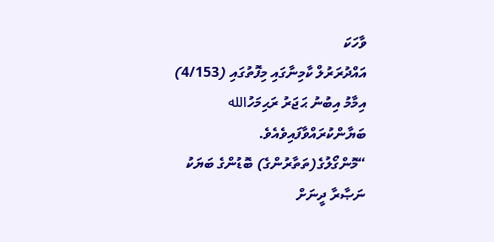ވާހަކަ
އައްދުރަރުލް ކާމިނާގައި މިފޮތުގައި (4/153) އިމާމު އިބުނު ޙަޖަރު ރަޙިމަހުالله ބަޔާންކުރައްވާފައިވެއެވެ. “މޮންގޯލުގެ(ތަތާރުންގެ) ބޮޑުންގެ ބަޔަކު ނަޞާރާ ދީނަށް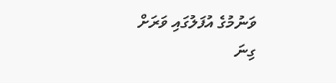ވަނުމުގެ އުފަލުގައި ވަރަށް ގިނަ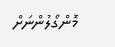މޮންގޯލުންނަށް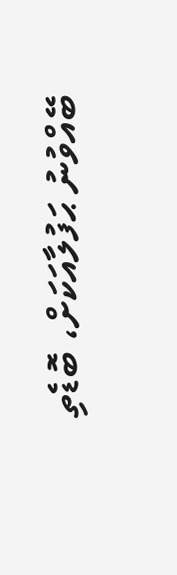ބޭއްވުނު ޙަފުލާއަކަށް، ބޮޑެތި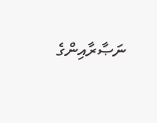ނަޞާރާއިންގެ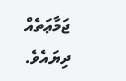ޖަމާޢަތެއް ދިޔައެވެ.